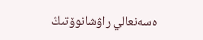ەسەنعالي راۋشانوۆتىڭ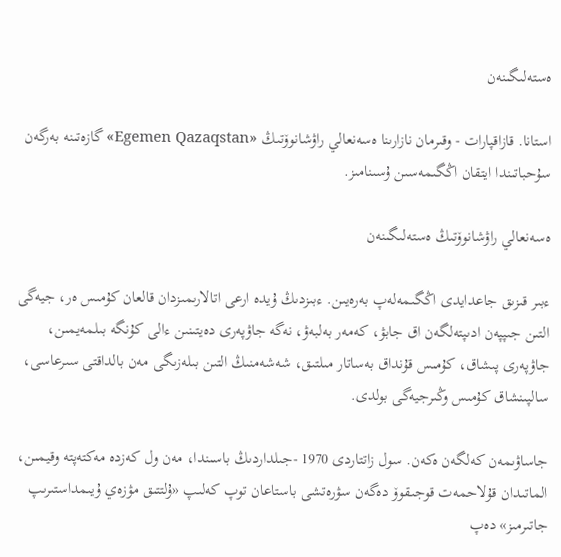ەستەلىگىنەن

استانا. قازاقپارات - وقىرمان نازارىنا ەسەنعالي راۋشانوۆتىڭ «Egemen Qazaqstan» گازەتىنە بەرگەن سۇحباتىندا ايتقان اڭگىمەسىن ۇسىنامىز.

ەسەنعالي راۋشانوۆتىڭ ەستەلىگىنەن

ءبىر قىزىق جاعدايدى اڭگىمەلەپ بەرەيىن. ءبىزدىڭ ۇيدە ارعى اتالارىمىزدان قالعان كۇمىس ەر، جيەگى التىن جىپپەن ادىپتەلگەن اق جابۋ، كەمەر بەلبەۋ، نەگە جاۋپەرى دەيتىنىن ءالى كۇنگە بىلمەيمىن، جاۋپەرى پىشاق، كۇمىس قۇنداق بەساتار مىلتىق، شەشەمنىڭ التىن بىلەزىگى مەن بالداقتى سىرعاسى، سالپىنشاق كۇمىس وڭىرجيەگى بولدى.

جاساۋىمەن كەلگەن ەكەن. سول زاتتاردى 1970 -جىلداردىڭ باسىندا، مەن ول كەزدە مەكتەپتە وقيمىن، الماتىدان قۇلاحمەت قوجىقوۆ دەگەن سۋرەتشى باستاعان توپ كەلىپ «ۇلتتىق مۋزەي ۇيىمداستىرىپ جاتىرمىز» دەپ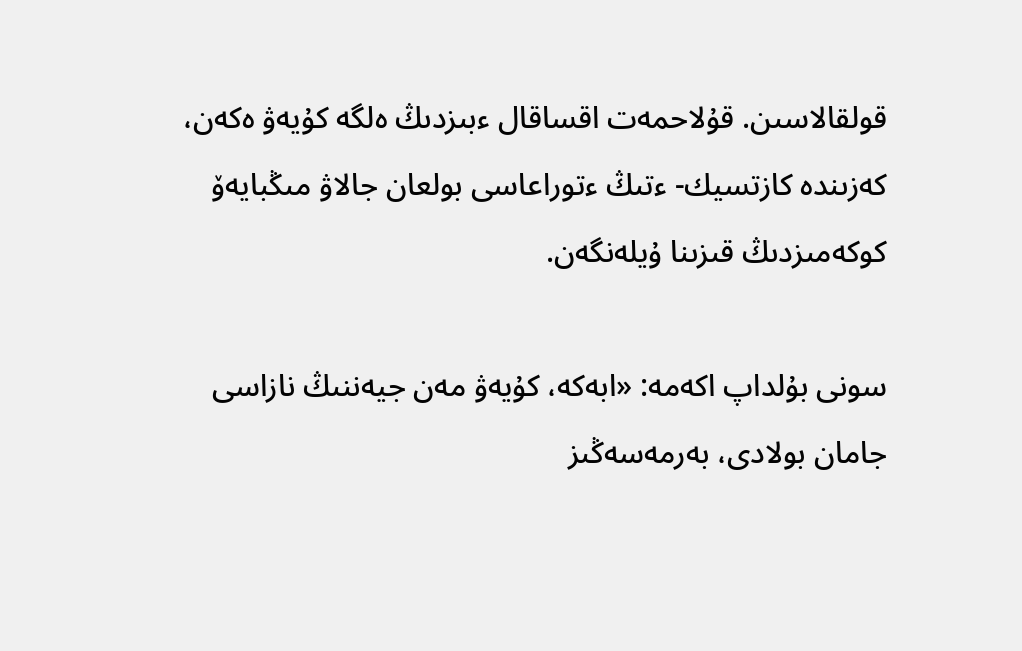قولقالاسىن. قۇلاحمەت اقساقال ءبىزدىڭ ەلگە كۇيەۋ ەكەن، كەزىندە كازتسيك- ءتىڭ ءتوراعاسى بولعان جالاۋ مىڭبايەۆ كوكەمىزدىڭ قىزىنا ۇيلەنگەن.

سونى بۇلداپ اكەمە: «ابەكە، كۇيەۋ مەن جيەننىڭ نازاسى جامان بولادى، بەرمەسەڭىز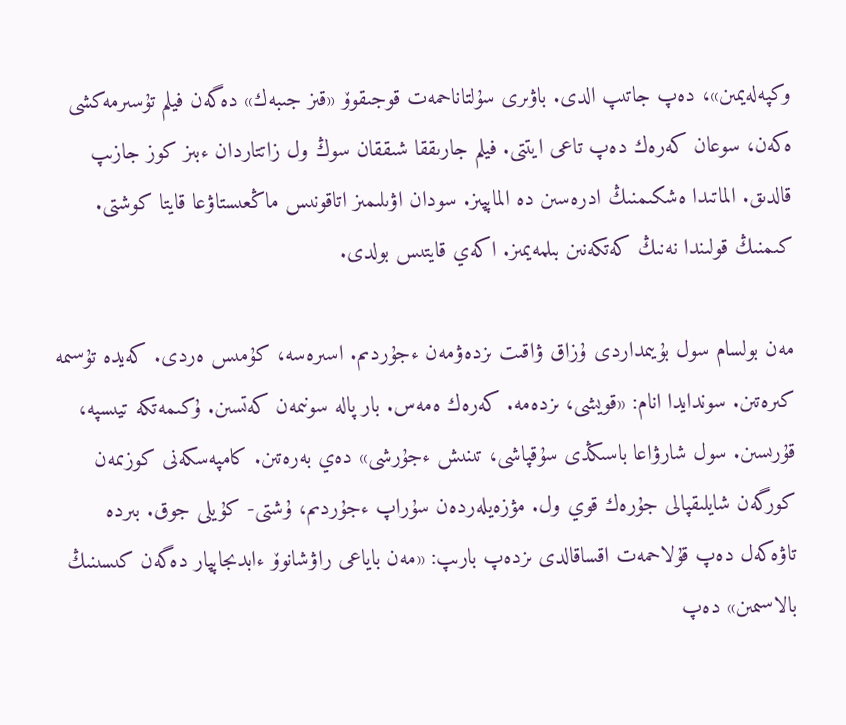وكپەلەيمىن»، دەپ جاتىپ الدى. باۋىرى سۇلتاناحمەت قوجىقوۆ «قىز جىبەك» دەگەن فيلم تۇسىرمەكشى ەكەن، سوعان كەرەك دەپ تاعى ايتتى. فيلم جارىققا شىققان سوڭ ول زاتتاردان ءبىز كوز جازىپ قالدىق. الماتىدا ەشكىمنىڭ ادرەسىن دە الماپپىز. سودان اۋىلىمىز اتاقونىس ماڭعىستاۋعا قايتا كوشتى. كىمنىڭ قولىندا نەنىڭ كەتكەنىن بىلمەيمىز. اكەي قايتىس بولدى.

مەن بولسام سول بۇيىمداردى ۇزاق ۋاقىت ىزدەۋمەن ءجۇردىم. اسىرەسە، كۇمىس ەردى. كەيدە تۇسىمە كىرەتىن. سوندايدا انام: «قويشى، ىزدەمە. كەرەك ەمەس. بار پالە سونىمەن كەتسىن. ۇكىمەتكە تيىسپە، قۇرىسىن. سول شارۋاعا باسىڭدى سۇقپاشى، تىنىش ءجۇرشى» دەي بەرەتىن. كامپەسكەنى كوزىمەن كورگەن شايلىقپالى جۇرەك قوي ول. مۋزەيلەردەن سۇراپ ءجۇردىم، ۇشتى- كۇيلى جوق. بىردە تاۋەكەل دەپ قۇلاحمەت اقساقالدى ىزدەپ بارىپ: «مەن باياعى راۋشانوۆ ءابدىجاپپار دەگەن كىسىنىڭ بالاسىمىن» دەپ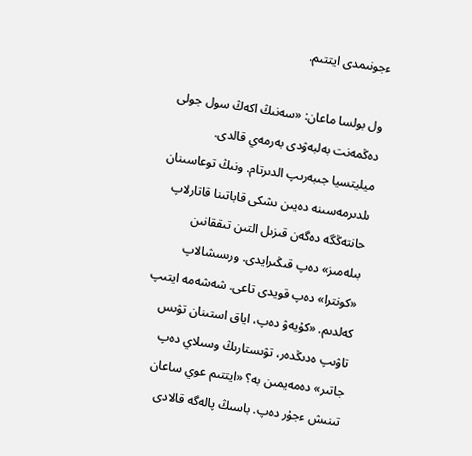ءجونىمدى ايتتىم.

ول بولسا ماعان: «سەنىڭ اكەڭ سول جولى دەڭمەنت بەلبەۋدى بەرمەي قالدى. ميليتسيا جىبەرىپ الدىرتام. ونىڭ توعاسىنان ىلدىرمەسىنە دەيىن ىشكى قاباتىنا قاتارلاپ حانتەڭگە دەگەن قىزىل التىن تىققانىن بىلەمىز» دەپ قىڭىرايدى. ورىسشالاپ «كونترا» دەپ قويدى تاعى. شەشەمە ايتىپ كەلدىم. «كۇيەۋ دەپ، اياق استىنان تۋىس تاۋىپ ەدىڭدەر، تۋىستارىڭ وسىلاي دەپ جاتىر» دەمەيمىن بە؟ «ايتتىم عوي ساعان تىنىش ءجۇر دەپ. باسىڭ پالەگە قالادى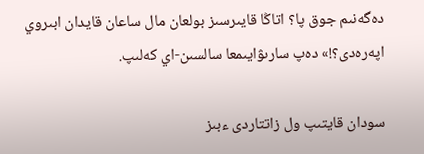دەگەنىم جوق پا؟ اتاڭا قايىرسىز بولعان مال ساعان قايدان ابىروي اپەرەدى؟!» دەپ سارىۋايىمعا سالسىن-اي كەلىپ.

سودان قايتىپ ول زاتتاردى ءبىز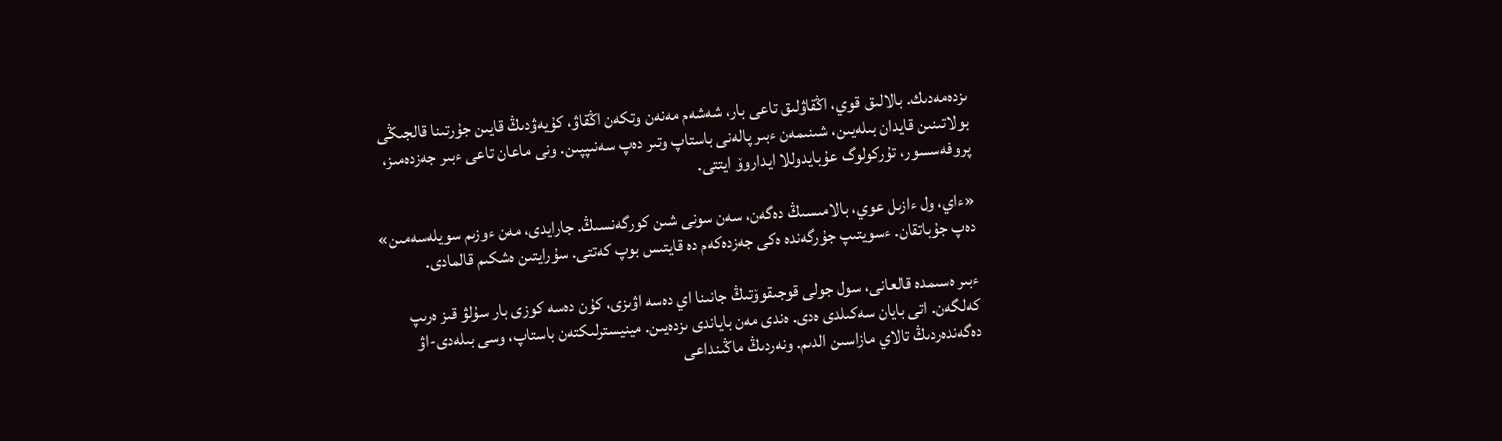ىزدەمەدىك. بالالىق قوي، اڭقاۋلىق تاعى بار، شەشەم مەنەن وتكەن اڭقاۋ، كۇيەۋدىڭ قايىن جۇرتىنا قالجىڭى بولاتىنىن قايدان بىلەيىن، شىنىمەن ءبىر پالەنى باستاپ وتىر دەپ سەنىپپىن. ونى ماعان تاعى ءبىر جەزدەمىز، پروفەسسور، تۇركولوگ عۇبايدوللا ايداروۆ ايتتى.

«ءاي، ول ءازىل عوي، بالامىسىڭ دەگەن، سەن سونى شىن كورگەنسىڭ. جارايدى، مەن ءوزىم سويلەسەمىن» دەپ جۇباتقان. ءسويتىپ جۇرگەندە ەكى جەزدەكەم دە قايتىس بوپ كەتتى. سۇرايتىن ەشكىم قالمادى.

ءبىر ەسىمدە قالعانى، سول جولى قوجىقوۆتىڭ جانىنا اي دەسە اۋىزى، كۇن دەسە كوزى بار سۇلۋ قىز ەرىپ كەلگەن. اتى بايان سەكىلدى ەدى. ەندى مەن باياندى ىزدەيىن. مينيسترلىكتەن باستاپ، وسى بىلەدى-اۋ دەگەندەردىڭ تالاي مازاسىن الدىم. ونەردىڭ ماڭىنداعى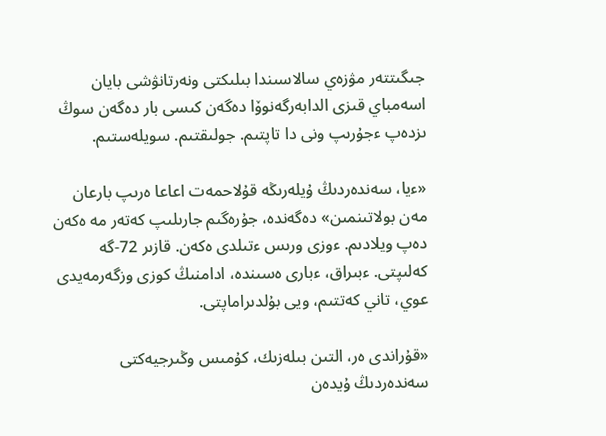جىگىتتەر مۋزەي سالاسىندا بىلىكتى ونەرتانۋشى بايان اسەمباي قىزى الدابەرگەنوۆا دەگەن كىسى بار دەگەن سوڭ ىزدەپ ءجۇرىپ ونى دا تاپتىم. جولىقتىم. سويلەستىم.

«ءيا، سەندەردىڭ ۇيلەرىڭە قۇلاحمەت اعاعا ەرىپ بارعان مەن بولاتىنمىن» دەگەندە، جۇرەگىم جارىلىپ كەتەر مە ەكەن دەپ ويلادىم. ءوزى ورىس ءتىلدى ەكەن. قازىر 72-گە كەلىپتى. ءبىراق، ءبارى ەسىندە، ادامنىڭ كوزى وزگەرمەيدى عوي، تاني كەتتىم، ويى بۇلدىراماپتى.

«قۇراندى ەر، التىن بىلەزىك، كۇمىس وڭىرجيەكتى سەندەردىڭ ۇيدەن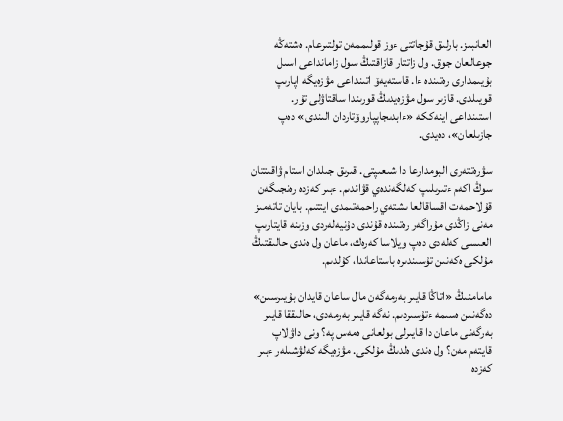العانبىز. بارلىق قۇجاتتى ءوز قولىممەن تولتىرعام. ەشتەڭە جوعالعان جوق. ول زاتتار قازاقتىڭ سول زامانداعى اسىل بۇيىمدارى رەتىندە ءا. قاستەيەۆ اتىنداعى مۋزەيگە اپارىپ قويىلدى. قازىر سول مۋزەيدىڭ قورىندا ساقتاۋلى تۇر. استىنداعى اينەككە «ءابدىجاپپاروۆتاردان الىندى» دەپ جازىلعان»، دەيدى.

سۋرەتتەرى البومدارعا دا شىعىپتى. قىرىق جىلدان استام ۋاقىتتان سوڭ اكەم ءتىرىلىپ كەلگەندەي قۋاندىم. ءبىر كەزدە رەنجىگەن قۇلاحمەت اقساقالعا ىشتەي راحمەتىمدى ايتتىم. بايان تاتەمىز مەنى زاڭدى مۇراگەر رەتىندە قۇندى دۇنيەلەردى وزىنە قايتارىپ العىسى كەلەدى دەپ ويلاسا كەرەك، ماعان ول ەندى حالىقتىڭ مۇلكى ەكەنىن تۇسىندىرە باستاعاندا، كۇلدىم.

مامامنىڭ «اتاڭا قايىر بەرمەگەن مال ساعان قايدان بۇيىرسىن» دەگەنىن ەسىمە ءتۇسىردىم. نەگە قايىر بەرمەدى، حالىققا قايىر بەرگەنى ماعان دا قايىرلى بولعانى ەمەس پە؟ ونى داۋلاپ قايتەم مەن؟ ول ەندى ەلدىڭ مۇلكى. مۋزەيگە كەلۋشىلەر ءبىر كەزدە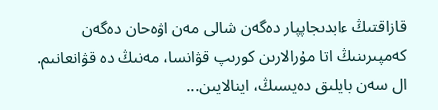قازاقتىڭ ءابدىجاپپار دەگەن شالى مەن اۋەحان دەگەن كەمپىرىنىڭ اتا مۇرالارىن كورىپ قۋانسا، مەنىڭ دە قۋانعانىم. ال سەن بايلىق دەيسىڭ، اينالايىن...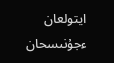ايتولعان ءجۇنىسحان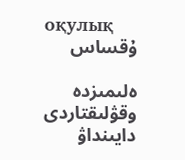оқулық
ۇقساس

ەلىمىزدە وقۋلىقتاردى دايىنداۋ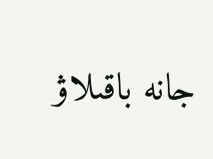جانە باقىلاۋ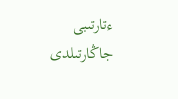ءتارتىبى جاڭارتىلدى